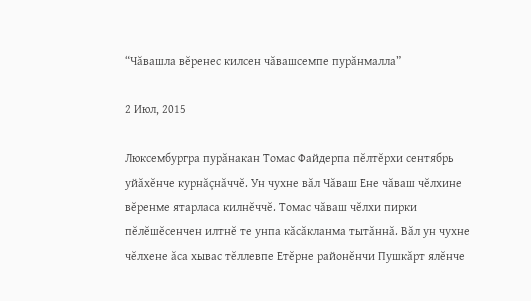“Чăвашла вĕренес килсен чăвашсемпе пурăнмалла”

2 Июл, 2015

Люксембургра пурăнакан Томас Файдерпа пĕлтĕрхи сентябрь уйăхĕнче курнăçнăччĕ. Ун чухне вăл Чăваш Ене чăваш чĕлхине вĕренме ятарласа килнĕччĕ. Томас чăваш чĕлхи пирки пĕлĕшĕсенчен илтнĕ те унпа кăсăкланма тытăннă. Вăл ун чухне чĕлхене ăса хывас тĕллевпе Етĕрне районĕнчи Пушкăрт ялĕнче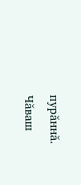пурăннă. Чăваш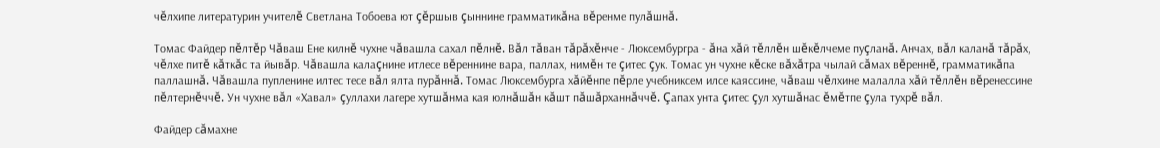чĕлхипе литературин учителĕ Светлана Тобоева ют çĕршыв çыннине грамматикăна вĕренме пулăшнă.

Томас Файдер пĕлтĕр Чăваш Ене килнĕ чухне чăвашла сахал пĕлнĕ. Вăл тăван тăрăхĕнче - Люксембургра - ăна хăй тĕллĕн шĕкĕлчеме пуçланă. Анчах, вăл каланă тăрăх, чĕлхе питĕ кăткăс та йывăр. Чăвашла калаçнине итлесе вĕреннине вара, паллах, нимĕн те çитес çук. Томас ун чухне кĕске вăхăтра чылай сăмах вĕреннĕ, грамматикăпа паллашнă. Чăвашла пупленине илтес тесе вăл ялта пурăннă. Томас Люксембурга хăйĕнпе пĕрле учебниксем илсе каяссине, чăваш чĕлхине малалла хăй тĕллĕн вĕренессине пĕлтернĕччĕ. Ун чухне вăл «Хавал» çуллахи лагере хутшăнма кая юлнăшăн кăшт пăшăрханнăччĕ. Çапах унта çитес çул хутшăнас ĕмĕтпе çула тухрĕ вăл.

Файдер сăмахне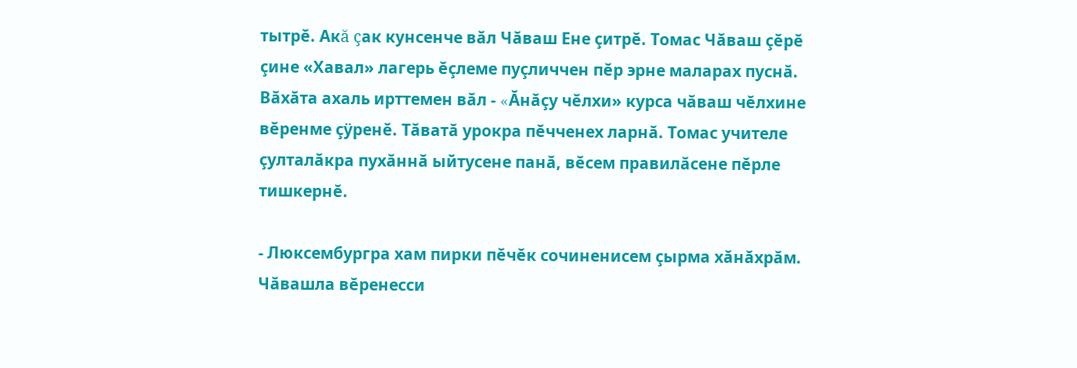тытрĕ. Акă çак кунсенче вăл Чăваш Ене çитрĕ. Томас Чăваш çĕрĕ çине «Хавал» лагерь ĕçлеме пуçличчен пĕр эрне маларах пуснă. Вăхăта ахаль ирттемен вăл - «Ăнăçу чĕлхи» курса чăваш чĕлхине вĕренме çÿренĕ. Тăватă урокра пĕчченех ларнă. Томас учителе çулталăкра пухăннă ыйтусене панă, вĕсем правилăсене пĕрле тишкернĕ.

- Люксембургра хам пирки пĕчĕк сочиненисем çырма хăнăхрăм. Чăвашла вĕренесси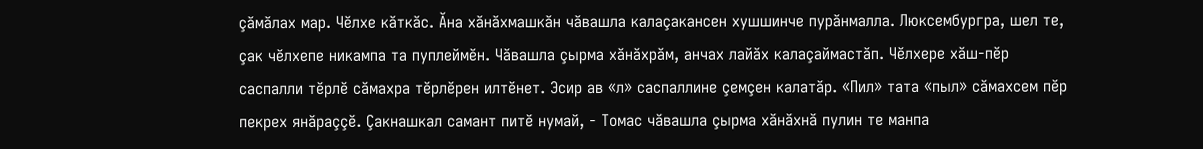çăмăлах мар. Чĕлхе кăткăс. Ăна хăнăхмашкăн чăвашла калаçакансен хушшинче пурăнмалла. Люксембургра, шел те, çак чĕлхепе никампа та пуплеймĕн. Чăвашла çырма хăнăхрăм, анчах лайăх калаçаймастăп. Чĕлхере хăш-пĕр саспалли тĕрлĕ сăмахра тĕрлĕрен илтĕнет. Эсир ав «л» саспаллине çемçен калатăр. «Пил» тата «пыл» сăмахсем пĕр пекрех янăраççĕ. Çакнашкал самант питĕ нумай, - Томас чăвашла çырма хăнăхнă пулин те манпа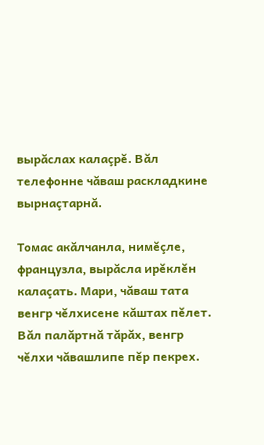вырăслах калаçрĕ. Вăл телефонне чăваш раскладкине вырнаçтарнă.

Томас акăлчанла, нимĕçле, французла, вырăсла ирĕклĕн калаçать. Мари, чăваш тата венгр чĕлхисене кăштах пĕлет. Вăл палăртнă тăрăх, венгр чĕлхи чăвашлипе пĕр пекрех.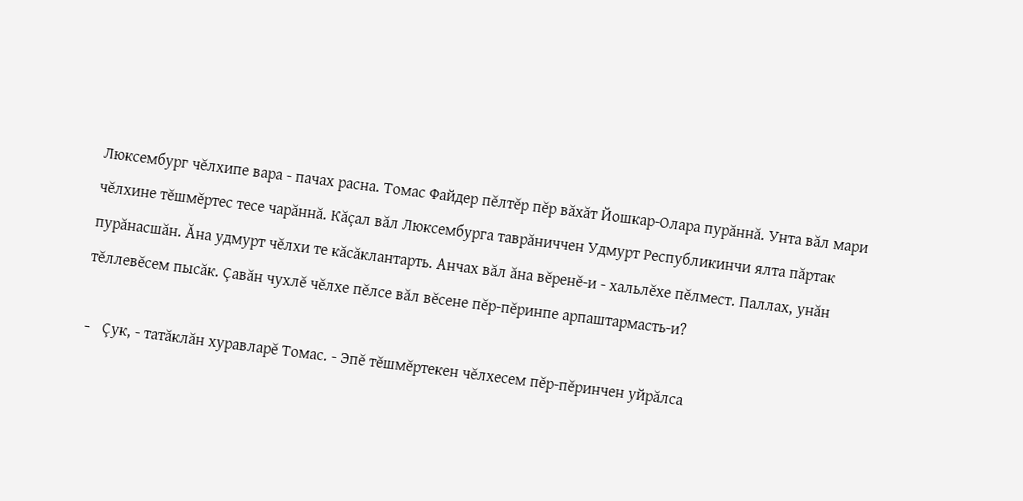Люксембург чĕлхипе вара - пачах расна. Томас Файдер пĕлтĕр пĕр вăхăт Йошкар-Олара пурăннă. Унта вăл мари чĕлхине тĕшмĕртес тесе чарăннă. Кăçал вăл Люксембурга таврăниччен Удмурт Республикинчи ялта пăртак пурăнасшăн. Ăна удмурт чĕлхи те кăсăклантарть. Анчах вăл ăна вĕренĕ-и - хальлĕхе пĕлмест. Паллах, унăн тĕллевĕсем пысăк. Çавăн чухлĕ чĕлхе пĕлсе вăл вĕсене пĕр-пĕринпе арпаштармасть-и?

- Çук, - татăклăн хуравларĕ Томас. - Эпĕ тĕшмĕртекен чĕлхесем пĕр-пĕринчен уйрăлса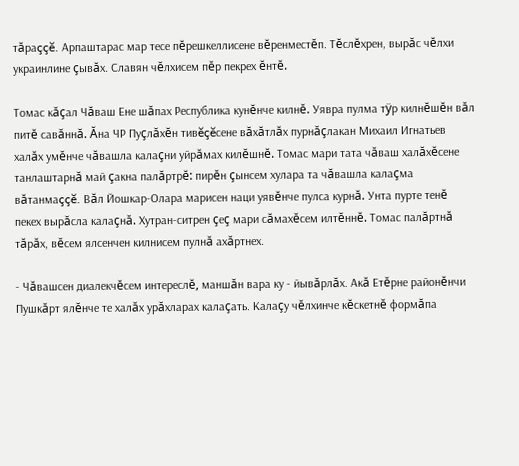тăраççĕ. Арпаштарас мар тесе пĕрешкеллисене вĕренместĕп. Тĕслĕхрен, вырăс чĕлхи украинлине çывăх. Славян чĕлхисем пĕр пекрех ĕнтĕ.

Томас кăçал Чăваш Ене шăпах Республика кунĕнче килнĕ. Уявра пулма тÿр килнĕшĕн вăл питĕ савăннă. Ăна ЧР Пуçлăхĕн тивĕçĕсене вăхăтлăх пурнăçлакан Михаил Игнатьев халăх умĕнче чăвашла калаçни уйрăмах килĕшнĕ. Томас мари тата чăваш халăхĕсене танлаштарнă май çакна палăртрĕ: пирĕн çынсем хулара та чăвашла калаçма вăтанмаççĕ. Вăл Йошкар-Олара марисен наци уявĕнче пулса курнă. Унта пурте тенĕ пекех вырăсла калаçнă. Хутран-ситрен çеç мари сăмахĕсем илтĕннĕ. Томас палăртнă тăрăх, вĕсем ялсенчен килнисем пулнă ахăртнех.

- Чăвашсен диалекчĕсем интереслĕ, маншăн вара ку - йывăрлăх. Акă Етĕрне районĕнчи Пушкăрт ялĕнче те халăх урăхларах калаçать. Калаçу чĕлхинче кĕскетнĕ формăпа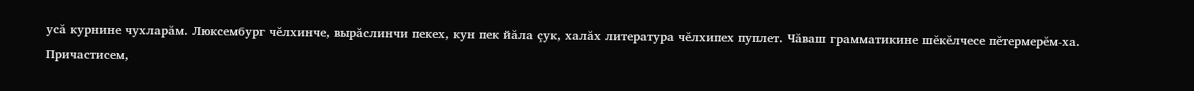усă курнине чухларăм. Люксембург чĕлхинче, вырăслинчи пекех, кун пек йăла çук, халăх литература чĕлхипех пуплет. Чăваш грамматикине шĕкĕлчесе пĕтермерĕм-ха. Причастисем,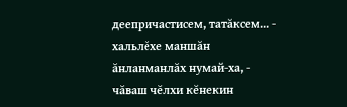деепричастисем, татăксем... - хальлĕхе маншăн ăнланманлăх нумай-ха, - чăваш чĕлхи кĕнекин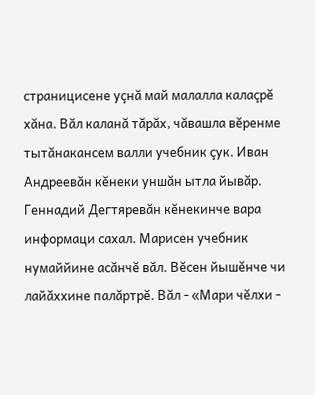страницисене уçнă май малалла калаçрĕ хăна. Вăл каланă тăрăх, чăвашла вĕренме тытăнакансем валли учебник çук. Иван Андреевăн кĕнеки уншăн ытла йывăр. Геннадий Дегтяревăн кĕнекинче вара информаци сахал. Марисен учебник нумаййине асăнчĕ вăл. Вĕсен йышĕнче чи лайăххине палăртрĕ. Вăл - «Мари чĕлхи -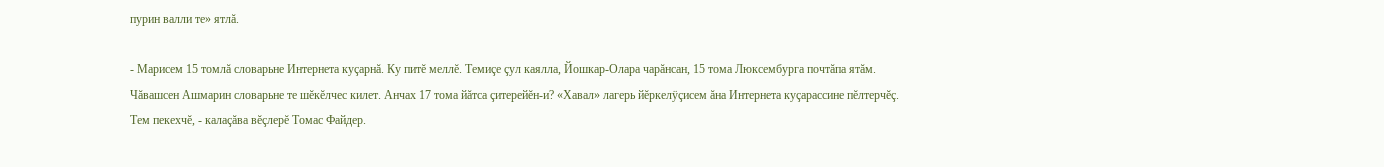пурин валли те» ятлă.

- Марисем 15 томлă словарьне Интернета куçарнă. Ку питĕ меллĕ. Темиçе çул каялла, Йошкар-Олара чарăнсан, 15 тома Люксембурга почтăпа ятăм. Чăвашсен Ашмарин словарьне те шĕкĕлчес килет. Анчах 17 тома йăтса çитерейĕн-и? «Хавал» лагерь йĕркелÿçисем ăна Интернета куçарассине пĕлтерчĕç. Тем пекехчĕ, - калаçăва вĕçлерĕ Томас Файдер.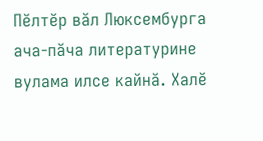Пĕлтĕр вăл Люксембурга ача-пăча литературине вулама илсе кайнă. Халĕ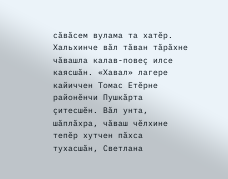сăвăсем вулама та хатĕр. Хальхинче вăл тăван тăрăхне чăвашла калав-повеç илсе каясшăн. «Хавал» лагере кайиччен Томас Етĕрне районĕнчи Пушкăрта çитесшĕн. Вăл унта, шăплăхра, чăваш чĕлхине тепĕр хутчен пăхса тухасшăн, Светлана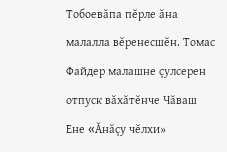Тобоевăпа пĕрле ăна малалла вĕренесшĕн. Томас Файдер малашне çулсерен отпуск вăхăтĕнче Чăваш Ене «Ăнăçу чĕлхи»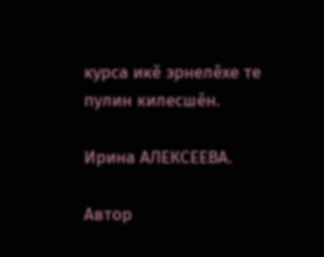курса икĕ эрнелĕхе те пулин килесшĕн.

Ирина АЛЕКСЕЕВА.

Автор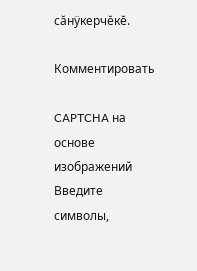сăнÿкерчĕкĕ.

Комментировать

CAPTCHA на основе изображений
Введите символы,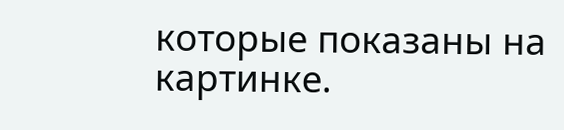которые показаны на картинке.